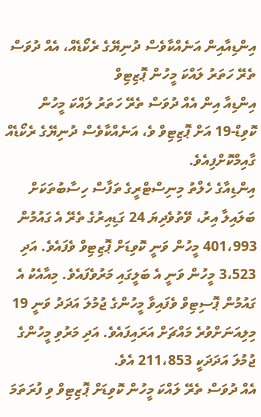އިންޑިއާއިން އަނެއްކާވެސް ދުނިޔޭގެ ރެކޯޑެއް، އެއް ދުވަސް ތެރޭ ހަތަރު ލައްކަ މީހުން ޕޮޒިޓިވް
އިންޑިއާ އިން އެއް ދުވަސް ތެރޭ ހަތަރު ލައްކަ މީހުން ކޮވިޑް-19 އަށް ޕޮޒިޓިވް ވެ، އަނެއްކާވެސް ދުނިޔޭގެ ރެކޯޑެއް ގާއިމްކޮށްފިއެވެ.
އިންޑިއާގެ ހެލްތު މިނިސްޓްރީގެ ތަފާސް ހިސާބުތަކަށް ބަލައިލާ އިރު، ވޭތުވެދިޔަ 24 ގަޑިއިރުގެ ތެރޭ އެ ގައުމުން 401،993 މީހުން ވަނީ ކޮވިޑަށް ޕޮޒިޓިވް ވެފައެވެ. އަދި 3،523 މީހުން ވަނީ އެ ބަލީގައި މަރުވެފައެވެ. މިއާއެކު އެ ގައުމުން ޕޮސިޓިވް ވެފައިވާ މީހުންގެ ޖުމުލަ އަދަދު ވަނީ 19 މިލިއަނަށްވުރެ މައްޗަށް އަރައިފައެވެ. އަދި މަރުވި މީހުންގެ ޖުމުލަ އަދަދަކީ 211،853 އެވެ.
އެއް ދުވަސް ތެރޭ ލައްކަ މީހުން ކޮވިޑަށް ޕޮޒިޓިވް ވި ފުރަތަމަ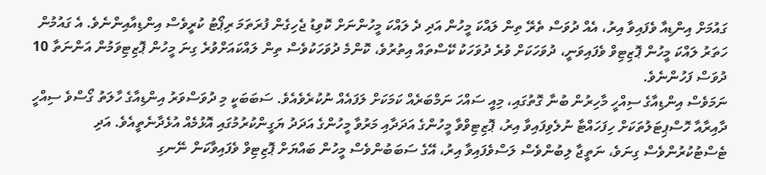ގައުމަށް އިންޑިއާ ވެފައިވާ އިރު، އެއް ދުވަސް ތެރޭ ތިން ލައްކަ މީހުން އަދި ދެ ލައްކަ މީހުންނަށް ކޮވިޑު ޖެހިގެން ފުރަތަމަ ރިޕޯޓު ކުރީވެސް އިންޑިއާއިންނެވެ. އެ ގައުމުން ހަތަރު ލައްކަ މީހުން ޕޮޒިޓިވް ވެފައިވަނީ، ދުވަހަކަށް ވުރެ ދުވަހަކު ކޭސްތައް އިތުރުވެ، ކޮންމެ ދުވަހަކުވެސް ތިން ލައްކައަށްވުރެ ގިނަ މީހުން ޕޮޒިޓިވަމުން އަންނަތާ 10 ދުވަސް ފަހުންނެވެ.
ނަމަވެސް އިންޑިއާގެ ސިއްހީ މާހިރުން ބުނާ ގޮތުގައި، މިއީ ސައްހަ ނަމްބަރެއް ކަމަކަށް ލަފައެއް ނުކުރެވެއެވެ. ސަބަބަކީ މި ދުވަސްވަރު އިންޑިއާގެ ހާލަތު ގޯސްވެ ސިއްހީ ދާއިރާއާ ހޮސްޕިޓަލުތަކަށް ހިފަހައްޓާ ނުލެވިފައިވާ އިރު، ޕޮޒިޓިވްވާ މީހުންގެ އަދަދާއި މަރުވާ މީހުންގެ އަދަދު ޔަގީންކުރުމުގައި އޮޅުމެއް އުޅެދާނެތީއެވެ. އަދި ޓެސްޓުކުރުންވެސް ގިނަވެ، ނަތީޖާ ލިބުންވެސް ލަސްވެފައިވާ އިރު، އޭގެ ސަބަބުންވެސް މީހުން ބައްޔަށް ޕޮޒިޓިވް ވެފައިވާކަން ނޭނގި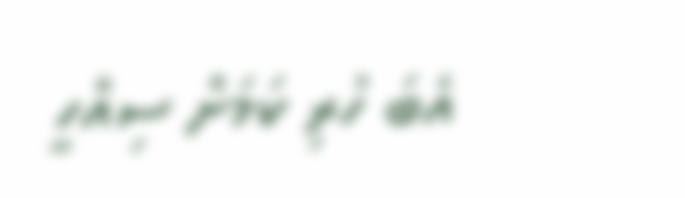އެބަ ހުރި ކަމަށް ސިއްހީ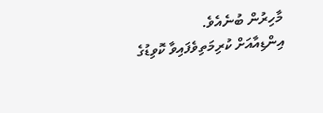މާހިރުން ބުނެއެވެ.
އިންޑިއާއަށް ކުރިމަތިވެފައިވާ ކޮވިޑުގެ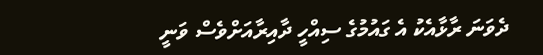ދެވަނަ ރާޅާއެކު އެ ގައުމުގެ ސިއްހީ ދާއިރާއަށްވެސް ވަނީ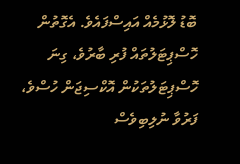ބޮޑު ލޮޅުމެއް އައިސްފައެވެ. އެގޮތުން ހޮސްޕިޓަލުތައް ފުރި ބާރުވެ، ގިނަ ހޮސްޕިޓަލުތަކުން އޮކްސިޖަން ހުސްވެ، ފަރުވާ ނުލިބިވެސް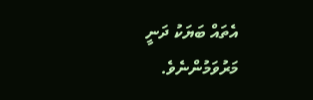އެތައް ބަޔަކު ދަނީ މަރުވަމުންނެވެ.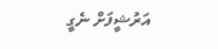އަރުޝީފަށް ނެގީ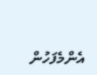އެންމެފަހުން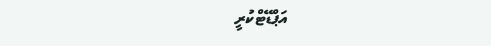އަޕްޑޭޓްކުރީ